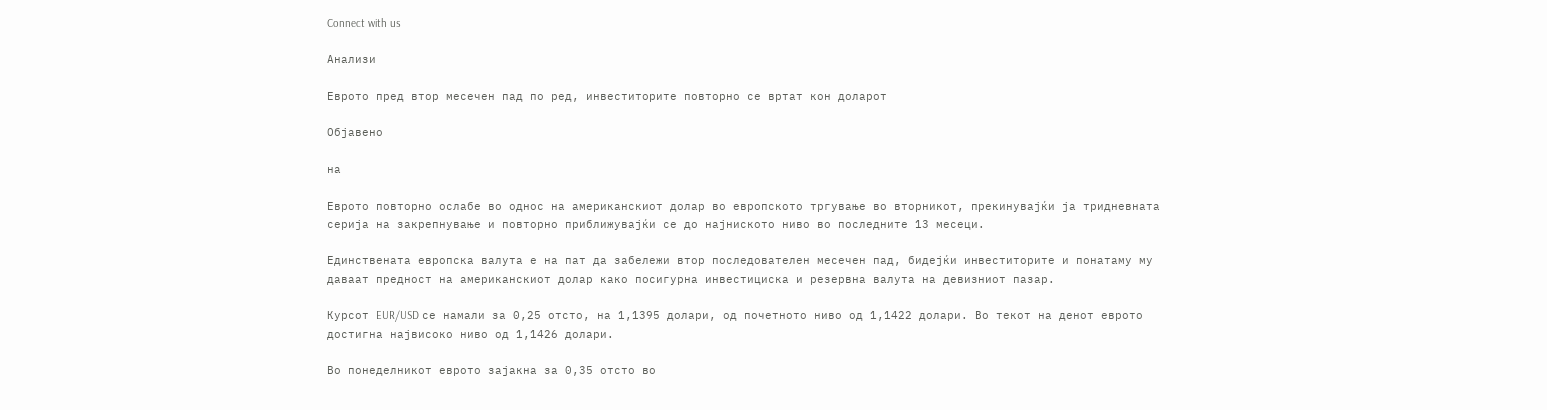Connect with us

Анализи

Еврото пред втор месечен пад по ред, инвеститорите повторно се вртат кон доларот

Објавено

на

Еврото повторно ослабе во однос на американскиот долар во европското тргување во вторникот, прекинувајќи ја тридневната серија на закрепнување и повторно приближувајќи се до најниското ниво во последните 13 месеци.

Единствената европска валута е на пат да забележи втор последователен месечен пад, бидејќи инвеститорите и понатаму му даваат предност на американскиот долар како посигурна инвестициска и резервна валута на девизниот пазар.

Курсот EUR/USD се намали за 0,25 отсто, на 1,1395 долари, од почетното ниво од 1,1422 долари. Во текот на денот еврото достигна највисоко ниво од 1,1426 долари.

Во понеделникот еврото зајакна за 0,35 отсто во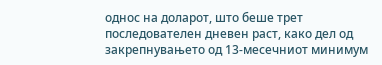однос на доларот, што беше трет последователен дневен раст, како дел од закрепнувањето од 13-месечниот минимум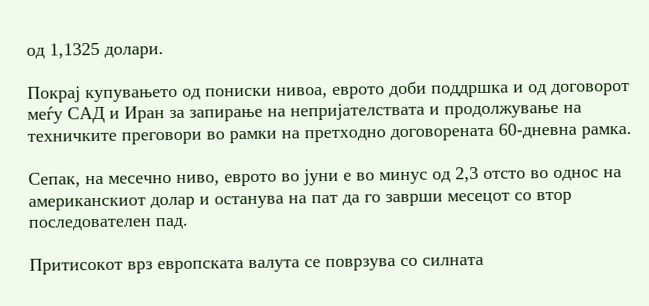од 1,1325 долари.

Покрај купувањето од пониски нивоа, еврото доби поддршка и од договорот меѓу САД и Иран за запирање на непријателствата и продолжување на техничките преговори во рамки на претходно договорената 60-дневна рамка.

Сепак, на месечно ниво, еврото во јуни е во минус од 2,3 отсто во однос на американскиот долар и останува на пат да го заврши месецот со втор последователен пад.

Притисокот врз европската валута се поврзува со силната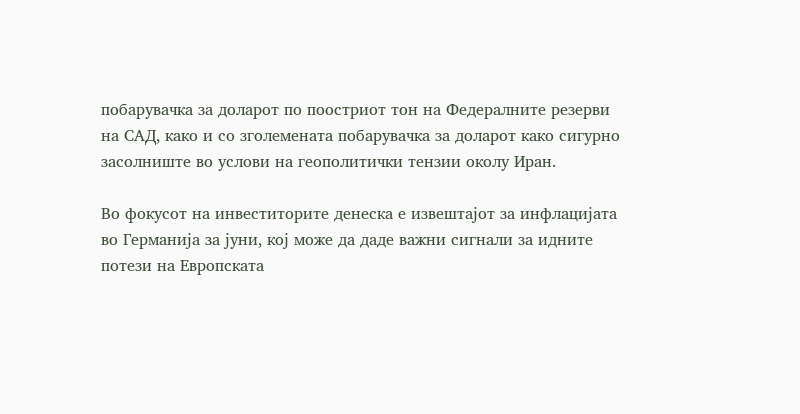побарувачка за доларот по поостриот тон на Федералните резерви на САД, како и со зголемената побарувачка за доларот како сигурно засолниште во услови на геополитички тензии околу Иран.

Во фокусот на инвеститорите денеска е извештајот за инфлацијата во Германија за јуни, кој може да даде важни сигнали за идните потези на Европската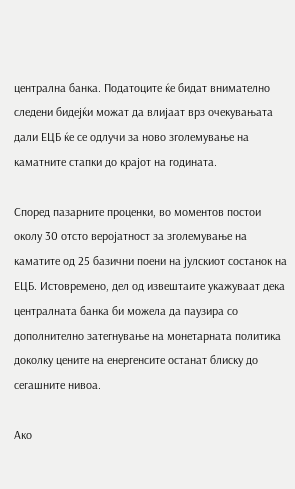централна банка. Податоците ќе бидат внимателно следени бидејќи можат да влијаат врз очекувањата дали ЕЦБ ќе се одлучи за ново зголемување на каматните стапки до крајот на годината.

Според пазарните проценки, во моментов постои околу 30 отсто веројатност за зголемување на каматите од 25 базични поени на јулскиот состанок на ЕЦБ. Истовремено, дел од извештаите укажуваат дека централната банка би можела да паузира со дополнително затегнување на монетарната политика доколку цените на енергенсите останат блиску до сегашните нивоа.

Ако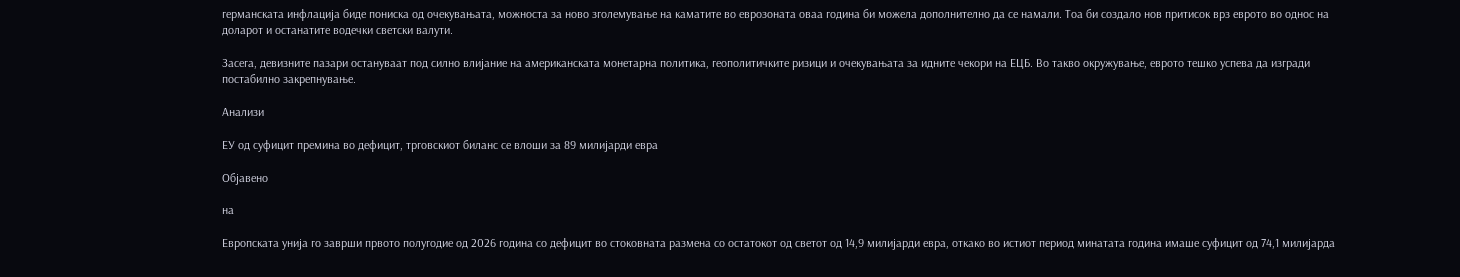германската инфлација биде пониска од очекувањата, можноста за ново зголемување на каматите во еврозоната оваа година би можела дополнително да се намали. Тоа би создало нов притисок врз еврото во однос на доларот и останатите водечки светски валути.

Засега, девизните пазари остануваат под силно влијание на американската монетарна политика, геополитичките ризици и очекувањата за идните чекори на ЕЦБ. Во такво окружување, еврото тешко успева да изгради постабилно закрепнување.

Анализи

ЕУ од суфицит премина во дефицит, трговскиот биланс се влоши за 89 милијарди евра

Објавено

на

Европската унија го заврши првото полугодие од 2026 година со дефицит во стоковната размена со остатокот од светот од 14,9 милијарди евра, откако во истиот период минатата година имаше суфицит од 74,1 милијарда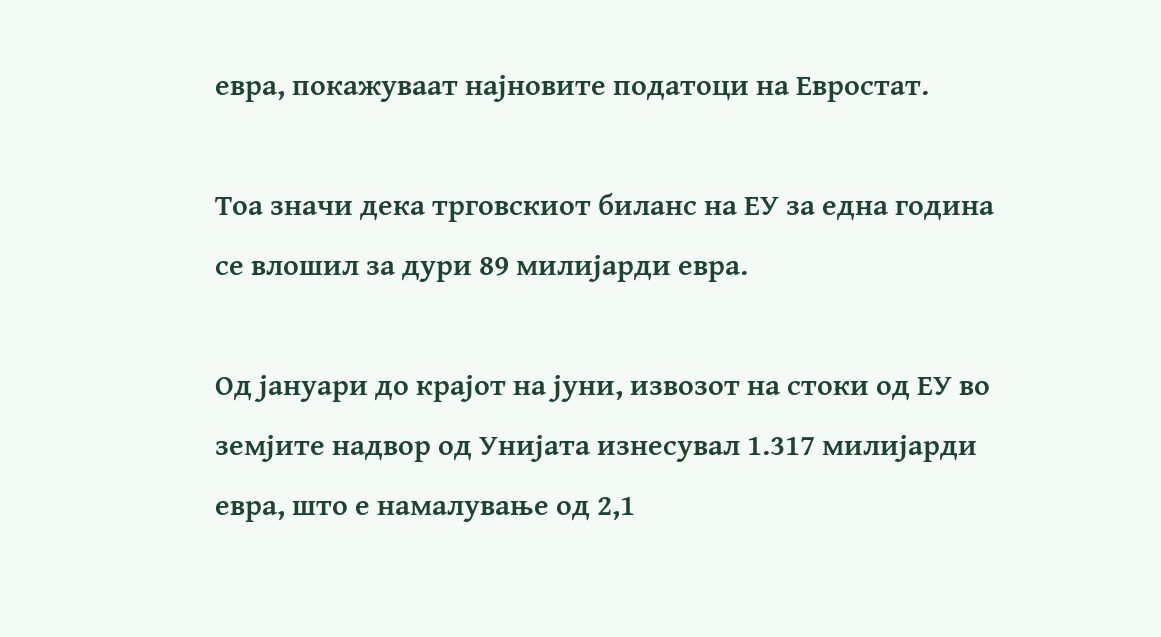евра, покажуваат најновите податоци на Евростат.

Тоа значи дека трговскиот биланс на ЕУ за една година се влошил за дури 89 милијарди евра.

Од јануари до крајот на јуни, извозот на стоки од ЕУ во земјите надвор од Унијата изнесувал 1.317 милијарди евра, што е намалување од 2,1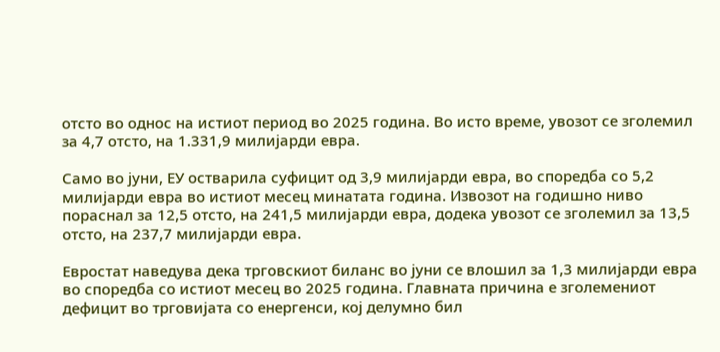отсто во однос на истиот период во 2025 година. Во исто време, увозот се зголемил за 4,7 отсто, на 1.331,9 милијарди евра.

Само во јуни, ЕУ остварила суфицит од 3,9 милијарди евра, во споредба со 5,2 милијарди евра во истиот месец минатата година. Извозот на годишно ниво пораснал за 12,5 отсто, на 241,5 милијарди евра, додека увозот се зголемил за 13,5 отсто, на 237,7 милијарди евра.

Евростат наведува дека трговскиот биланс во јуни се влошил за 1,3 милијарди евра во споредба со истиот месец во 2025 година. Главната причина е зголемениот дефицит во трговијата со енергенси, кој делумно бил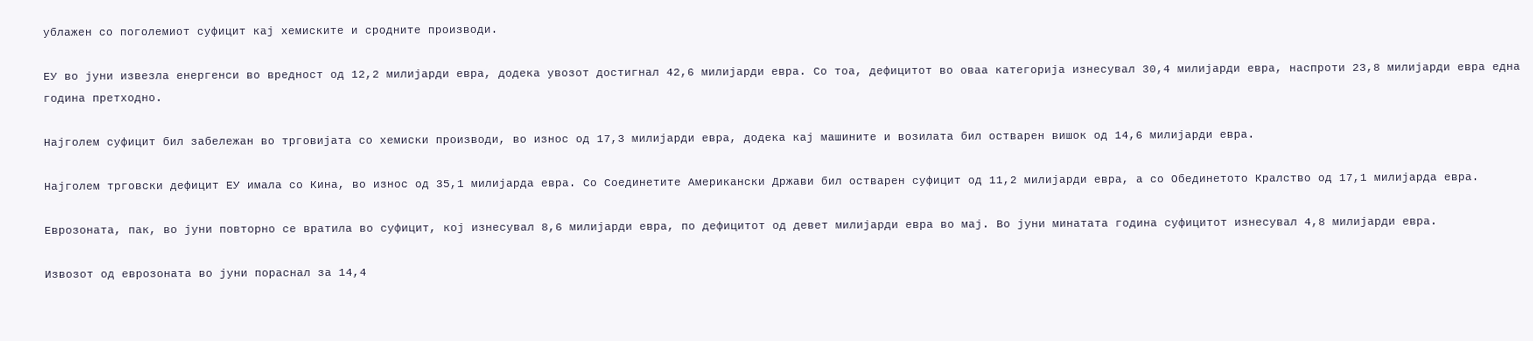ублажен со поголемиот суфицит кај хемиските и сродните производи.

ЕУ во јуни извезла енергенси во вредност од 12,2 милијарди евра, додека увозот достигнал 42,6 милијарди евра. Со тоа, дефицитот во оваа категорија изнесувал 30,4 милијарди евра, наспроти 23,8 милијарди евра една година претходно.

Најголем суфицит бил забележан во трговијата со хемиски производи, во износ од 17,3 милијарди евра, додека кај машините и возилата бил остварен вишок од 14,6 милијарди евра.

Најголем трговски дефицит ЕУ имала со Кина, во износ од 35,1 милијарда евра. Со Соединетите Американски Држави бил остварен суфицит од 11,2 милијарди евра, а со Обединетото Кралство од 17,1 милијарда евра.

Еврозоната, пак, во јуни повторно се вратила во суфицит, кој изнесувал 8,6 милијарди евра, по дефицитот од девет милијарди евра во мај. Во јуни минатата година суфицитот изнесувал 4,8 милијарди евра.

Извозот од еврозоната во јуни пораснал за 14,4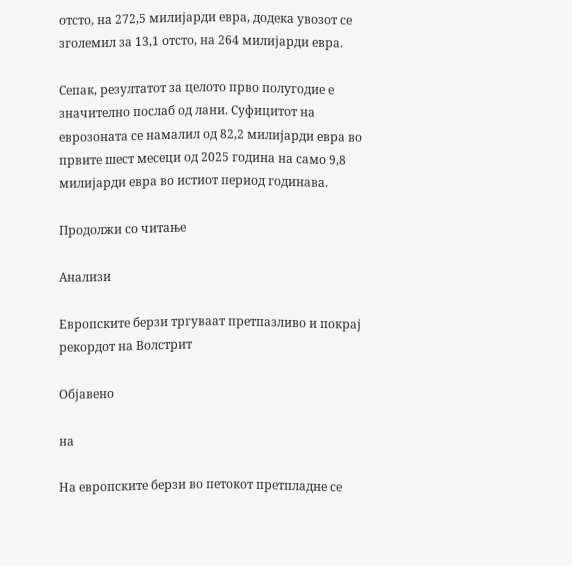отсто, на 272,5 милијарди евра, додека увозот се зголемил за 13,1 отсто, на 264 милијарди евра.

Сепак, резултатот за целото прво полугодие е значително послаб од лани. Суфицитот на еврозоната се намалил од 82,2 милијарди евра во првите шест месеци од 2025 година на само 9,8 милијарди евра во истиот период годинава.

Продолжи со читање

Анализи

Европските берзи тргуваат претпазливо и покрај рекордот на Волстрит

Објавено

на

На европските берзи во петокот претпладне се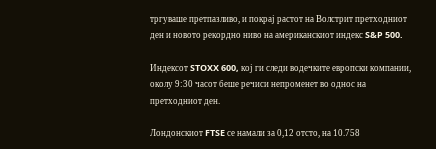тргуваше претпазливо, и покрај растот на Волстрит претходниот ден и новото рекордно ниво на американскиот индекс S&P 500.

Индексот STOXX 600, кој ги следи водечките европски компании, околу 9:30 часот беше речиси непроменет во однос на претходниот ден.

Лондонскиот FTSE се намали за 0,12 отсто, на 10.758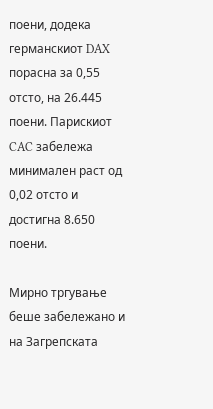поени, додека германскиот DAX порасна за 0,55 отсто, на 26.445 поени. Парискиот CAC забележа минимален раст од 0,02 отсто и достигна 8.650 поени.

Мирно тргување беше забележано и на Загрепската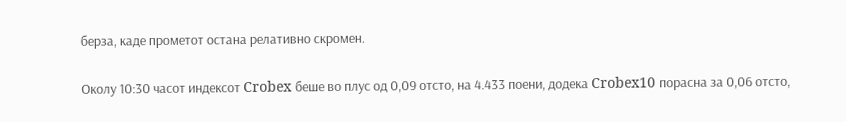берза, каде прометот остана релативно скромен.

Околу 10:30 часот индексот Crobex беше во плус од 0,09 отсто, на 4.433 поени, додека Crobex10 порасна за 0,06 отсто,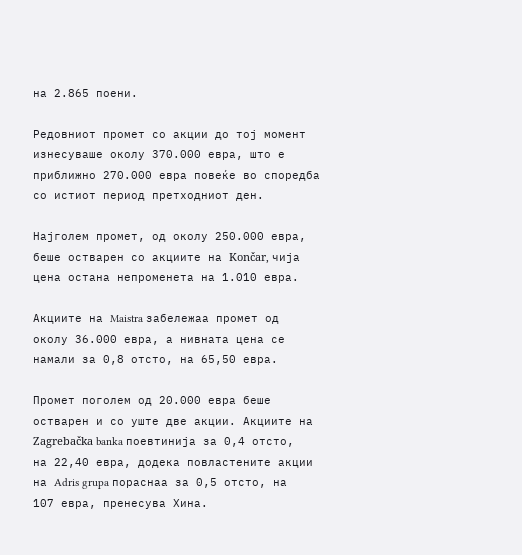на 2.865 поени.

Редовниот промет со акции до тој момент изнесуваше околу 370.000 евра, што е приближно 270.000 евра повеќе во споредба со истиот период претходниот ден.

Најголем промет, од околу 250.000 евра, беше остварен со акциите на Končar, чија цена остана непроменета на 1.010 евра.

Акциите на Maistra забележаа промет од околу 36.000 евра, а нивната цена се намали за 0,8 отсто, на 65,50 евра.

Промет поголем од 20.000 евра беше остварен и со уште две акции. Акциите на Zagrebačka banka поевтинија за 0,4 отсто, на 22,40 евра, додека повластените акции на Adris grupa пораснаа за 0,5 отсто, на 107 евра, пренесува Хина.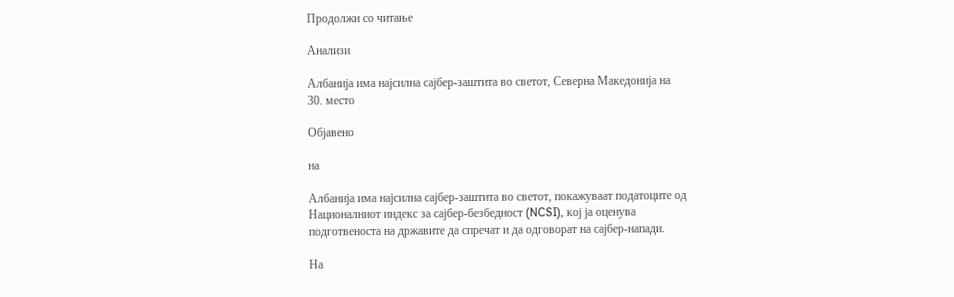Продолжи со читање

Анализи

Албанија има најсилна сајбер-заштита во светот, Северна Македонија на 30. место

Објавено

на

Албанија има најсилна сајбер-заштита во светот, покажуваат податоците од Националниот индекс за сајбер-безбедност (NCSI), кој ја оценува подготвеноста на државите да спречат и да одговорат на сајбер-напади.

На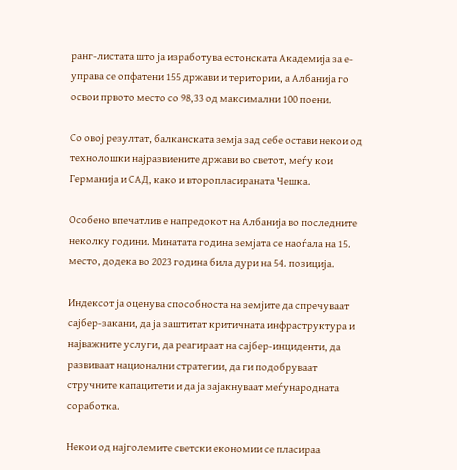ранг-листата што ја изработува естонската Академија за е-управа се опфатени 155 држави и територии, а Албанија го освои првото место со 98,33 од максимални 100 поени.

Со овој резултат, балканската земја зад себе остави некои од технолошки најразвиените држави во светот, меѓу кои Германија и САД, како и второпласираната Чешка.

Особено впечатлив е напредокот на Албанија во последните неколку години. Минатата година земјата се наоѓала на 15. место, додека во 2023 година била дури на 54. позиција.

Индексот ја оценува способноста на земјите да спречуваат сајбер-закани, да ја заштитат критичната инфраструктура и најважните услуги, да реагираат на сајбер-инциденти, да развиваат национални стратегии, да ги подобруваат стручните капацитети и да ја зајакнуваат меѓународната соработка.

Некои од најголемите светски економии се пласираа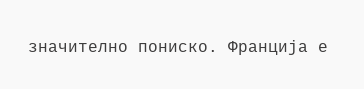значително пониско. Франција е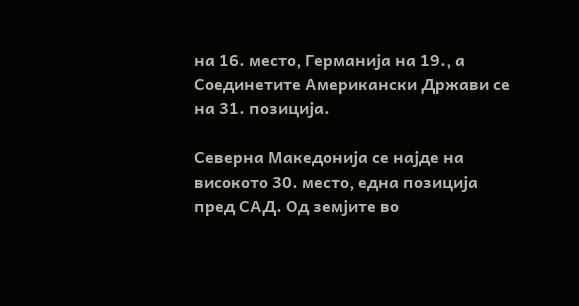на 16. место, Германија на 19., а Соединетите Американски Држави се на 31. позиција.

Северна Македонија се најде на високото 30. место, една позиција пред САД. Од земјите во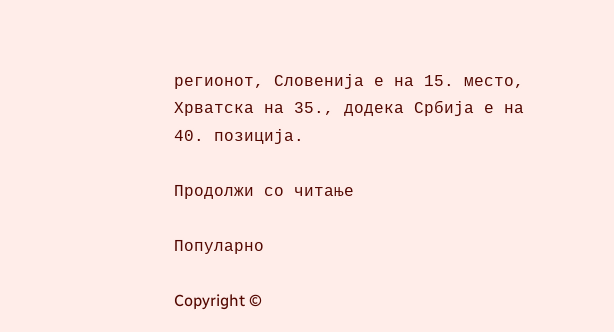регионот, Словенија е на 15. место, Хрватска на 35., додека Србија е на 40. позиција.

Продолжи со читање

Популарно

Copyright ©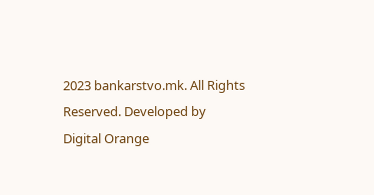2023 bankarstvo.mk. All Rights Reserved. Developed by Digital Orange